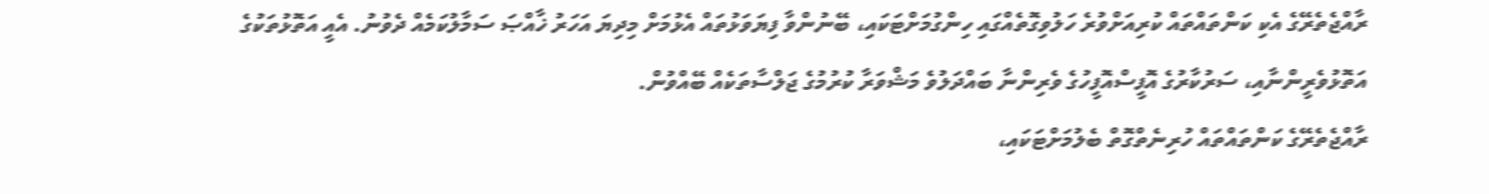ރާއްޖެތެރޭގެ އެކި ކަންތައްތައް ކުރިއަށްވުރެ ހަލުވިގޮތެއްގައި ހިންގުމަށްޓަކައި، ބޭނުންވާ ފިޔަވަޅުތައް އެޅުމަށް މިދިޔަ އަހަރު ޚާއްޞަ ސަމާލުކަމެއް ދެވުނު. އެއީ އަތޮޅުތަކުގެ އަތޮޅުވެރީންނާއި، ސަރުކާރުގެ އޮފީސްއޮފީހުގެ ވެރިންނާ ބައްދަލުވެ މަޝްވަރާ ކުރުމުގެ ޖަލްސާތަކެއް ބޭއްވުން.
ރާއްޖެތެރޭގެ ކަންތައްތައް ހުރިނެތްގޮތް ބެލުމަށްޓަކައި،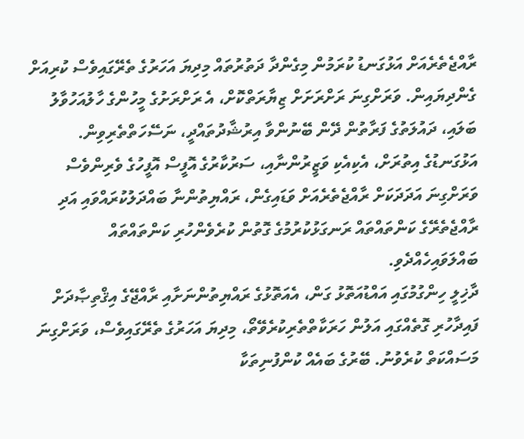ރާއްޖެތެރެއަށް އަޅުގަނޑު ކުރަމުން މިގެންދާ ދަތުރުތައް މިދިޔަ އަހަރުގެ ތެރޭގައިވެސް ކުރިއަށް ގެންދިޔައިން. ވަރަށްގިނަ ރަށްރަށަށް ޒިޔާރަތްކޮށް، އެ ރަށްރަށުގެ މީހުންގެ ހާލުއަހުވާލު ބަލައި، ދައުލަތުގެ ފަރާތުން ދޭން ބޭނުންވާ އިރުޝާދުތައްދީ، ނަސޭހަތްތެރިވިން. އަޅުގަނޑުގެ އިތުރަށް، އެކިއެކި ވަޒީރުންނާއި، ސަރުކާރުގެ އޮފީސް އޮފީހުގެ ވެރިންވެސް ވަރަށްގިނަ އަދަދަކަށް ރާއްޖެތެރެއަށް ވަޑައިގެން، ރައްޔިތުންނާ ބައްދަލުކުރައްވައި އަދި ރާއްޖެތެރޭގެ ކަންތައްތައް ރަނގަޅުކުރުމުގެ ގޮތުން ކުރެވެންހުރި ކަންތައްތައް ބައްލަވައިހެއްދެވި.
ދާޚިލީ ހިންގުމުގައި އައްޑުއަތޮޅު ގަން، އެއަތޮޅުގެ ރައްޔިތުންނަށާއި ރާއްޖޭގެ އިޤްތިޞާދަށް ފައިދާހުރި ގޮތެއްގައި އަލުން ހަރަކާތްތެރިކުރެވޭތޯ، މިދިޔަ އަހަރުގެ ތެރޭގައިވެސް، ވަރަށްގިނަ މަސައްކަތް ކުރެވުނު. ބޭރުގެ ބައެއް ކުންފުނިތަކާ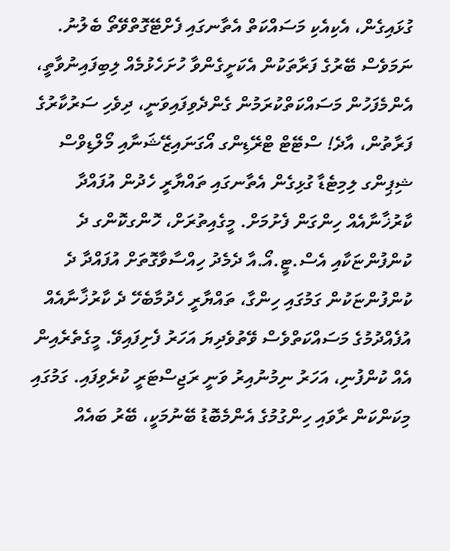ގުޅައިގެން، އެކިއެކި މަސައްކަތް އެތާނގައި ފެށްޓޭގޮތްވޭތޯ ބެލުނު. ނަމަވެސް ބޭރުގެ ފަރާތަކުން އެކަށީގެންވާ ހުށަހެޅުމެއް ލިބިފައިނުވާތީ، އެންމެފަހުން މަސައްކަތްކުރަމުން ގެންދެވިފައިވަނީ، ދިވެހި ސަރުކާރުގެ ފަރާތުން، އާދެ! ސްޓޭޓް ޓްރޭޑިންގ އޯގަނައިޒޭޝަނާއި މޯލްޑިވްސް ޝިޕިންގ ލިމިޓެޑާ ގުޅިގެން އެތާނގައި ތައްޔާރީ ހެދުން އުފައްދާ ކާރުޚާނާއެއް ހިންގަން ފެށުމަށް. މީގެއިތުރަށް، ހޮންގކޮންގ ދެ ކުންފުންޏަކާއި އެސް.ޓީ.އޯ.އާ ދެމެދު ހިއްސާވާގޮތަށް އުފައްދާ ދެ ކުންފުންޏަކުން ގަމުގައި ހިންގާ، ތައްޔާރީ ހެދުމާބެހޭ ދެ ކާރުޚާނާއެއް އުފެއްދުމުގެ މަސައްކަތްވެސް ވޭތުވެދިޔަ އަހަރު ފެށިފައިވޭ. މީގެތެރެއިން އެއް ކުންފުނި، އަހަރު ނިމުނުއިރު ވަނީ ރަޖިސްޓަރީ ކުރެވިފައި. ގަމުގައި މިކަންކަން ރާވައި ހިންގުމުގެ އެންމެބޮޑު ބޭނުމަކީ، ބޭރު ބައެއް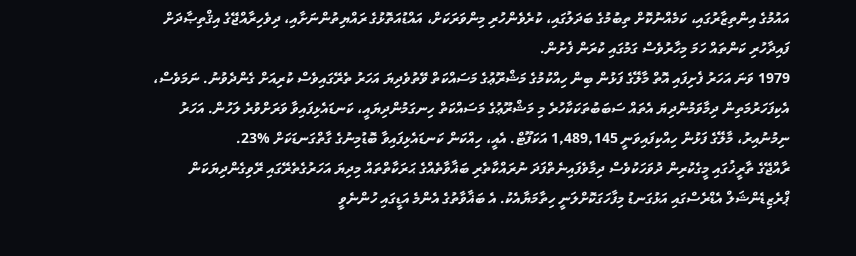އައުމުގެ އިންތިޒާރުގައި، ކަމެއްނުކޮށް ތިބުމުގެ ބަދަލުގައި، ކުރެވެންހުރި މިންވަރަކަށް، އައްޑުއަތޮޅުގެ ރައްޔިތުންނަށާއި، ދިވެހިރާއްޖޭގެ އިޤްތިޞާދަށް ފައިދާހުރި ކަންތައް ހަމަ މިހާރުވެސް ގަމުގައި ކުރަން ފެށުން.
1979 ވަނަ އަހަރު ފެށިފައި އޮތް މާލޭގެ ފަޅުން ބިން ހިއްކުމުގެ މަޝްރޫޢުގެ މަސައްކަތް ވޭތުވެދިޔަ އަހަރު ތެރޭގައިވެސް ކުރިއަށް ގެންދެވުނު. ނަމަވެސް، އެކިފަހަރުމަތިން ދިމާވަމުންދިޔަ އެތައް ސަބަބުތަކަކާހުރެ މި މަޝްރޫޢުގެ މަސައްކަތް ހިނގަމުންދިޔައީ، ކަނޑައެޅިފައިވާ ވަރަށްވުރެ ލަހުން. އަހަރު ނިމުނުއިރު، މާލޭގެ ފަޅުން ހިއްކިފައިވަނީ 1,489,145 އަކަފޫޓް. އެއީ، ހިއްކަން ކަނޑައެޅިފައިވާ ބޮޑުމިނުގެ ގާތްގަނޑަކަށް %23.
ރާއްޖޭގެ ތާރީޚުގައި މީގެކުރިން ދުވަހަކުވެސް ދިމާވެފައިނެތްފަދަ ނުރައްކާތެރި ބަޣާވާތެއްގެ ޙަރަކާތްތައް މިދިޔަ އަހަރުގެތެރޭގައި ރޭވިގެންދިޔަކަން ޕްރެޒިޑެންޝަލް އެޑްރެސްގައި އަޅުގަނޑު މިފާހަގަކޮށްލަނީ ހިތާމަޔާއެކު. އެ ބަޣާވާތުގެ އެންމެ އަޑީގައި ހުންނެވީ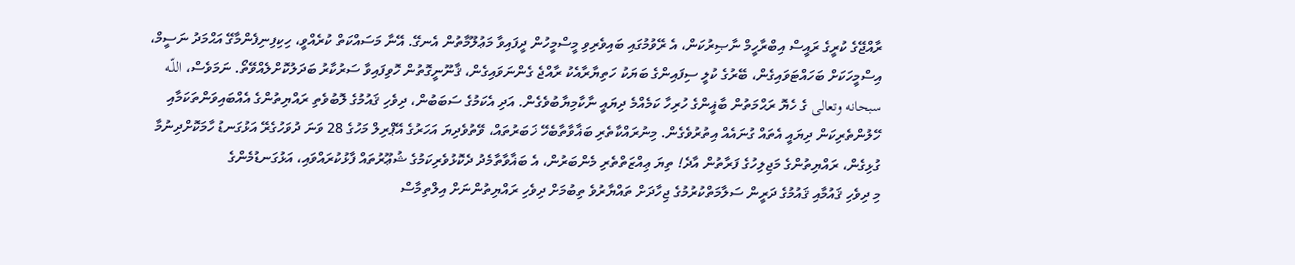ރާއްޖޭގެ ކުރީގެ ރައީސް އިބްރާހީމް ނާޞިރުކަން، އެ ރޭވުމުގައި ބައިވެރިވި މީސްމީހުން ދީފައިވާ މަޢުލޫމާތުން އެނގޭ. އޭނާ މަސައްކަތް ކުރެއްވީ، ހިކިފިނިފެންމާގޭ އަޙްމަދު ނަސީމް، އިސްމީހަކަށް ބަހައްޓަވައިގެން، ބޭރުގެ ކުލީ ސިފައިންގެ ބަޔަކު ހަތިޔާރާއެކު ރާއްޖެ ގެންނަވައިގެން، ޤާނޫނީގޮތުން ހޮވިފައިވާ ސަރުކާރު ބަދަލުކޮށްލެއްވޭތޯ. ނަމަވެސް، اللّـه سبحانه وتعالى ގެ ހެޔޮ ރަޙްމަތުން ބާޣީންގެ ހުރިހާ ކަމެއްމެ ދިޔައީ ނާކާމިޔާބުވެގެން. އަދި އެކަމުގެ ސަބަބުން، ދިވެހި ޤައުމުގެ ލޮބުވެތި ރައްޔިތުންގެ އެއްބައިވަންތަކަމާއި ހޭލުންތެރިކަން ދިޔައީ އެތައް ގުނައެއް އިތުރުވެގެން. މިނުރައްކާތެރި ބަޣާވާތާބެހޭ ޚަބަރުތައް، ވޭތުވެދިޔަ އަހަރުގެ އޭޕްރިލް މަހުގެ 28 ވަނަ ދުވަހުގެރޭ އަޅުގަނޑު ހާމަކޮށްދިނުމާ ގުޅިގެން، ރައްޔިތުންގެ މަޖިލިހުގެ ފަރާތުން އާދެ! ތިޔަ ޢިއްޒަތްތެރި މެންބަރުން، އެ ބަޣާވާތާމެދު ދެކޮޅުވެރިކަމުގެ ޝުޢޫރުތައް ފާޅުކުރައްވައި، އަޅުގަނޑުމެންގެ
މި ދިވެހި ޤައުމާއި ޤައުމުގެ ދަރީން ސަލާމަތްކުރުމުގެ ޖިހާދަށް ތައްޔާރުވެ ތިބުމަށް ދިވެހި ރައްޔިތުންނަށް އިލްތިމާސް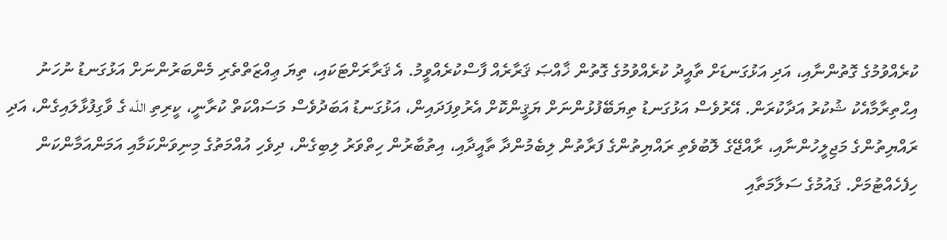ކުރެއްވުމުގެ ގޮތުންނާއި، އަދި އަޅުގަނޑަށް ތާއީދު ކުރެއްވުމުގެ ގޮތުން ޚާއްޞަ ޤަރާރެއް ފާސްކުރެއްވީމު. އެ ޤަރާރަށްޓަކައި، ތިޔަ ޢިއްޒަތްތެރި މެންބަރުންނަށް އަޅުގަނޑު ނުހަނު އިޙްތިރާމާއެކު ޝުކުރު އަދާކުރަން. އޭރުވެސް އަޅުގަނޑު ތިޔަބޭފުޅުންނަށް ޔަޤީންކޮށް އެރުވިފަދައިން، އަޅުގަނޑު އަބަދުވެސް މަސައްކަތް ކުރާނީ، ކީރިތި اللّـه ގެ ވާގިފުޅާލައިގެން، އަދި ރައްޔިތުންގެ މަޖިލީހުންނާއި، ރާއްޖޭގެ ލޮބުވެތި ރައްޔިތުންގެ ފަރާތުން ލިބެމުންދާ ތާއީދާއި، އިތުބާރުން ހިތްވަރު ލިބިގެން، ދިވެހި އުއްމަތުގެ މިނިވަންކަމާއި އަމަންއަމާންކަން ހިފެހެއްޓުމަށް. ޤައުމުގެ ސަލާމަތާއި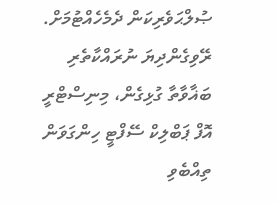ޞުލްޙަވެރިކަން ދެމެހެއްޓުމަށް. ރޭވިގެންދިޔަ ނުރައްކާތެރި ބަޣާވާތާ ގުޅިގެން، މިނިސްޓްރީ އޮފް ޕަބްލިކް ސޭފްޓީ ހިންގަވަން ތިއްބެވި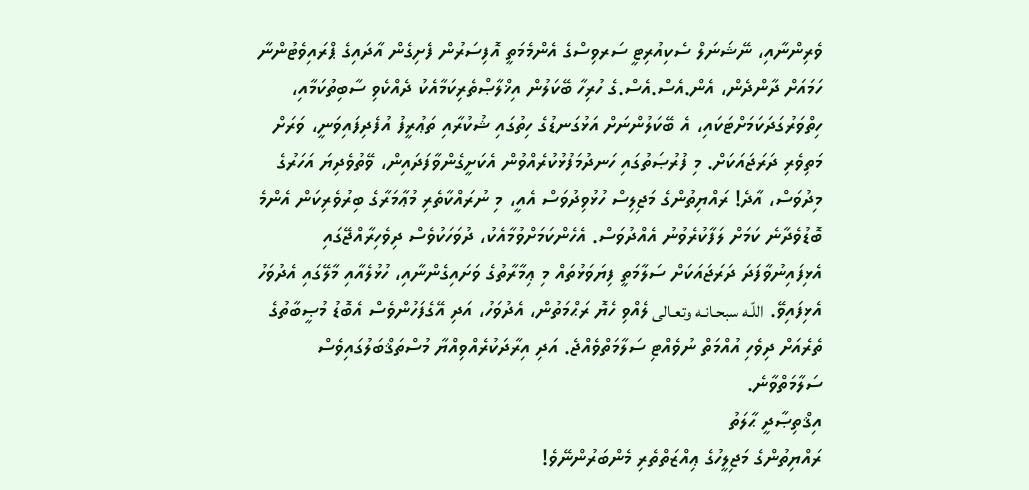ވެރިންނާއި، ނޭޝަނަލް ސެކިއުރިޓީ ސަރވިސްގެ އެންމެމަތީ އޮފިސަރުން ފެށިގެން އާދައިގެ ޕްރައިވެޓުންނާ ހަމައަށް ދާންދެން، އެން.އެސް.އެސް.ގެ ހުރިހާ ބޭކަލުން އިޚްލާޞްތެރިކަމާއެކު ދެއްކެވި ސާބިތުކަމާއި، ހިތްވަރުގަދަކަމަށްޓަކައި، އެ ބޭކަލުންނަށް އަޅުގަނޑުގެ ހިތުގައި ޝުކުރާއި ތަޢުރީފު އުފެދިފައިވަނީ، ވަރަށް މަތިވެރި ދަރަޖައަކަށް. މި ފުރުޞަތުގައި ހަނދުމަފުޅުކުރެއްވުން އެކަށީގެންވާފަދައިން، ވޭތުވެދިޔަ އަހަރުގެ މިދުވަސް، އާދެ! ރައްޔިތުންގެ މަޖިލިސް ހުޅުވިދުވަސް އެއީ، މި ނުރައްކާތެރި މުޢާމަރާގެ ބިރުވެރިކަން އެންމެ ބޮޑުވެދާނެ ކަމަށް ލަފާކުރެވުނު އެއްދުވަސް. އެހެންކަމަށްވުމާއެކު، ދުވަހަކުވެސް ދިވެހިރާއްޖޭގައި އެޅިފައިނުވާފަދަ ދަރަޖައަކަށް ސަލާމަތީ ފިޔަވަޅުތައް މި ޢިމާރާތުގެ ވަށައިގެންނާއި، ހުޅުލެއާއި މާލޭގައި އެދުވަހު އެޅިފައިވޭ. اللّـه سبحـانـه وتعـالى ލެއްވި ހެޔޮ ރަޙްމަތުން، އެދުވަހު، އަދި އޭގެފަހުންވެސް އެބޮޑު މުޞީބާތުގެ ތެރެއަށް ދިވެހި އުއްމަތް ނުވެއްޓި ސަލާމަތްވެއްޖެ. އަދި އިރާދަކުރެއްވިއްޔާ މުސްތަޤްބަލުގައިވެސް ސަލާމަތްވާނެ.
އިޤްތިޞާދީ ޙާލަތު
ރައްޔިތުންގެ މަޖިލީހުގެ ޢިއްޒަތްތެރި މެންބަރުންނޭވެ!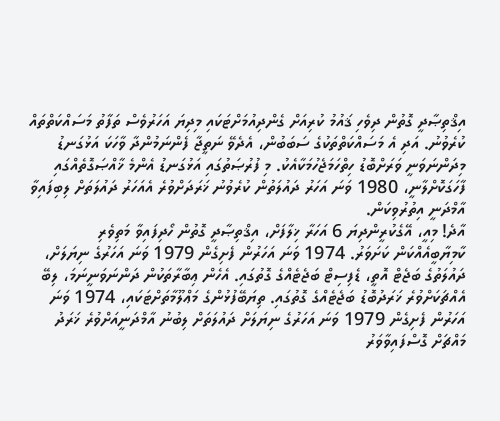އިޤްތިޞާދީ ގޮތުން ދިވެހި ޤައުމު ކުރިއަށް ގެންދިއުމަށްޓަކައި މިދިޔަ އަހަރުވެސް ތަފާތު މަސައްކަތްތައް ކުރެވުނު. އަދި އެ މަސައްކަތްތަކުގެ ސަބަބުން، އެދެވޭ ނަތީޖާ ފެންނަމުންދާ ވާހަކަ އަޅުގަނޑު މިދަންނަވަނީ ވަރަށްބޮޑު ހިތްހަމަޖެހުމަކާއެކު. މި ފުރުޞަތުގައި އަޅުގަނޑު އެންމެ ޚާއްޞަގޮތެއްގައި ފާހަގަކޮށްލާނީ، 1980 ވަނަ އަހަރު ދައުލަތުން ކުރެވުނު ޚަރަދަށްވުރެ އެއަހަރު ދައުލަތަށް ލިބިފައިވާ އާމްދަނީ އިތުރުވިކަން.
އާދެ! މިއީ، އޭގެކުރީންދިޔަ 6 އަހަރާ ޚިލާފަށް، އިޤްތިޞާދީ ގޮތުން ހޯދިފައިވާ މަތިވެރި ކާމިޔާބީއެއްކަން ކަށަވަރު. 1974 ވަނަ އަހަރުން ފެށިގެން 1979 ވަނަ އަހަރުގެ ނިޔަލަށް، ދައުލަތުގެ ބަޖެޓް އޮތީ، ޑެފިސިޓް ބަޖެޓެއްގެ ގޮތުގައި. އެހެން ޢިބާރާތަކުން ދަންނަވަނީނަމަ، ލިބޭ އެއްޗަކަށްވުރެ ޚަރަދުބޮޑު ބަޖެޓެއްގެ ގޮތުގައި. ތިޔަބޭފުޅުންގެ މަޢްލޫމާތަށްޓަކައި، 1974 ވަނަ އަހަރުން ފެށިގެން 1979 ވަނަ އަހަރުގެ ނިޔަލަށް ދައުލަތަށް ލިބުނު އާމްދަނީއަށްވުރެ ޚަރަދު މައްޗަށް ގޮސްފައިވާވަރު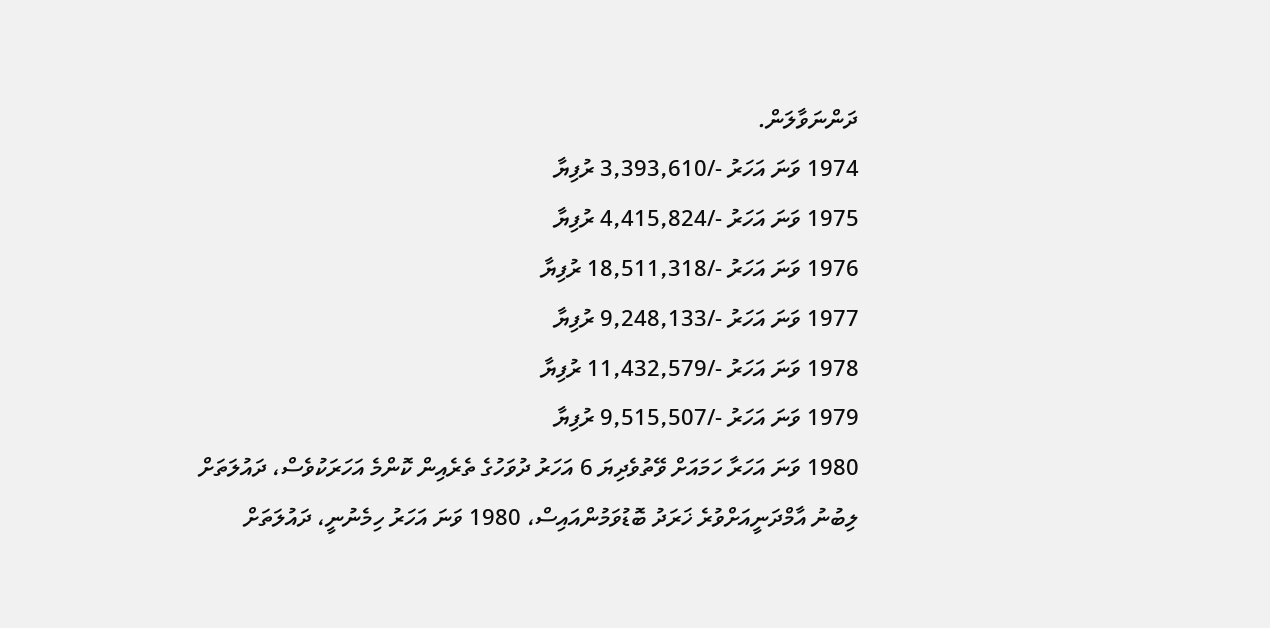ދަންނަވާލަން.
1974 ވަނަ އަހަރު -/3,393,610 ރުފިޔާ
1975 ވަނަ އަހަރު -/4,415,824 ރުފިޔާ
1976 ވަނަ އަހަރު -/18,511,318 ރުފިޔާ
1977 ވަނަ އަހަރު -/9,248,133 ރުފިޔާ
1978 ވަނަ އަހަރު -/11,432,579 ރުފިޔާ
1979 ވަނަ އަހަރު -/9,515,507 ރުފިޔާ
1980 ވަނަ އަހަރާ ހަމައަށް ވޭތުވެދިޔަ 6 އަހަރު ދުވަހުގެ ތެރެއިން ކޮންމެ އަހަރަކުވެސް، ދައުލަތަށް ލިބުނު އާމްދަނީއަށްވުރެ ޚަރަދު ބޮޑުވަމުންއައިސް، 1980 ވަނަ އަހަރު ހިމެނުނީ، ދައުލަތަށް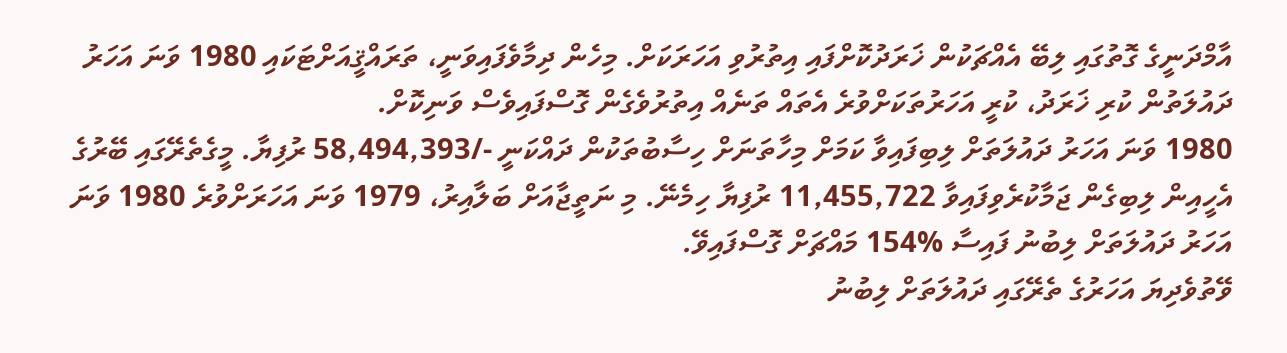އާމްދަނީގެ ގޮތުގައި ލިބޭ އެއްޗަކުން ޚަރަދުކޮށްފައި އިތުރުވި އަހަރަކަށް. މިހެން ދިމާވެފައިވަނީ، ތަރައްޤީއަށްޓަކައި 1980 ވަނަ އަހަރު ދައުލަތުން ކުރި ޚަރަދު، ކުރީ އަހަރުތަކަށްވުރެ އެތައް ތަނެއް އިތުރުވެގެން ގޮސްފައިވެސް ވަނިކޮށް.
1980 ވަނަ އަހަރު ދައުލަތަށް ލިބިފައިވާ ކަމަށް މިހާތަނަށް ހިސާބުތަކުން ދައްކަނީ -/58,494,393 ރުފިޔާ. މީގެތެރޭގައި ބޭރުގެ އެހީއިން ލިބިގެން ޖަމާކުރެވިފައިވާ 11,455,722 ރުފިޔާ ހިމެނޭ. މި ނަތީޖާއަށް ބަލާއިރު، 1979 ވަނަ އަހަރަށްވުރެ 1980 ވަނަ އަހަރު ދައުލަތަށް ލިބުނު ފައިސާ %154 މައްޗަށް ގޮސްފައިވޭ.
ވޭތުވެދިޔަ އަހަރުގެ ތެރޭގައި ދައުލަތަށް ލިބުނު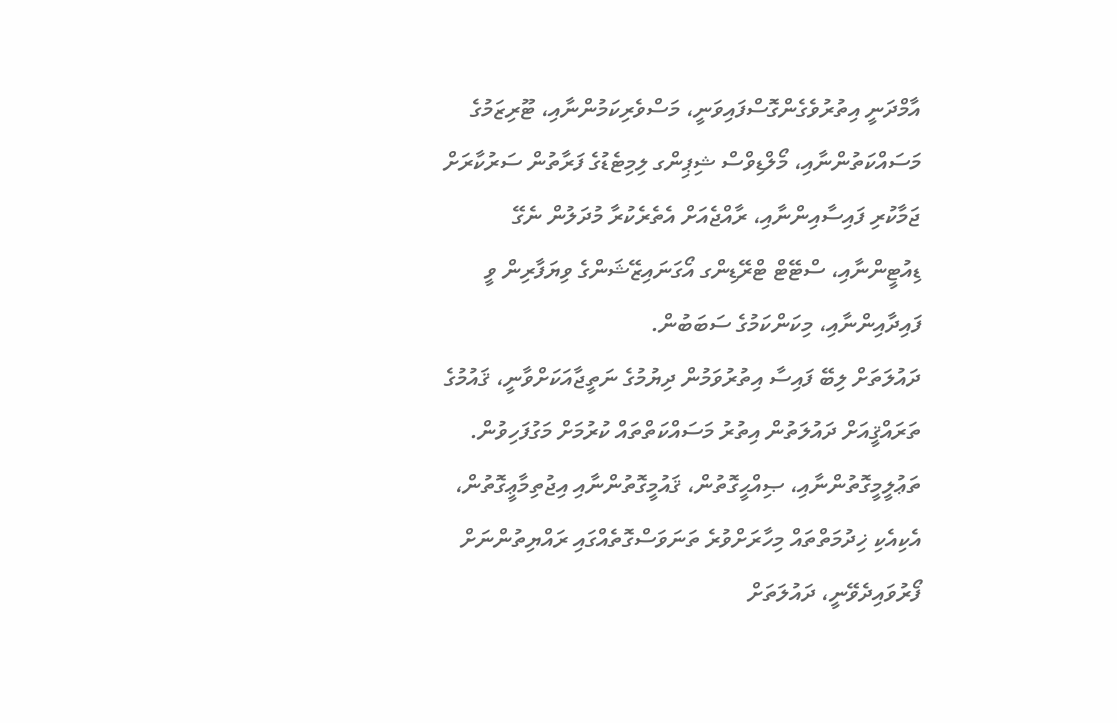އާމްދަނީ އިތުރުވެގެންގޮސްފައިވަނީ، މަސްވެރިކަމުންނާއި، ޓޫރިޒަމުގެ މަސައްކަތުންނާއި، މޯލްޑިވްސް ޝިޕިންގ ލިމިޓެޑުގެ ފަރާތުން ސަރުކާރަށް ޖަމާކުރި ފައިސާއިންނާއި، ރާއްޖެއަށް އެތެރެކުރާ މުދަލުން ނެގޭ ޑިއުޓީންނާއި، ސްޓޭޓް ޓްރޭޑިންގ އޯގަނައިޒޭޝަންގެ ވިޔަފާރިން ވީ ފައިދާއިންނާއި، މިކަންކަމުގެ ސަބަބުން.
ދައުލަތަށް ލިބޭ ފައިސާ އިތުރުވަމުން ދިޔުމުގެ ނަތީޖާއަކަށްވާނީ، ޤައުމުގެ ތަރައްޤީއަށް ދައުލަތުން އިތުރު މަސައްކަތްތައް ކުރުމަށް މަގުފަހިވުން. ތަޢުލީމީގޮތުންނާއި، ޞިއްޙީގޮތުން، ޤައުމީގޮތުންނާއި އިޖުތިމާޢީގޮތުން، އެކިއެކި ޚިދުމަތްތައް މިހާރަށްވުރެ ތަނަވަސްގޮތެއްގައި ރައްޔިތުންނަށް ފޯރުވައިދެވޭނީ، ދައުލަތަށް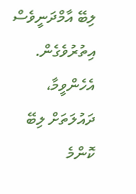ލިބޭ އާމްދަނީވެސް އިތުރުވެގެން. އެހެންވީމާ، ދައުލަތަށް ލިބޭ ކޮންމެ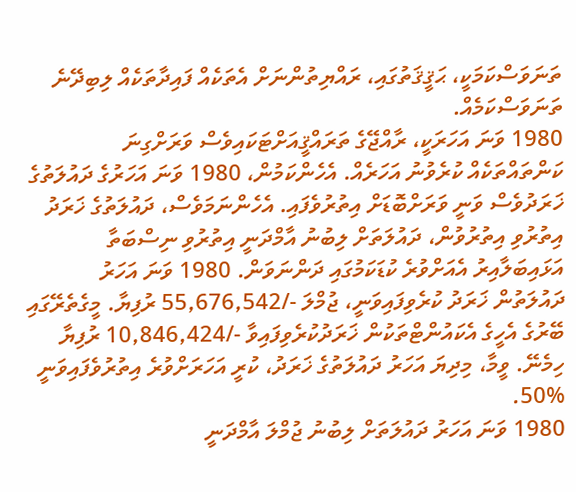ތަނަވަސްކަމަކީ، ޙަޤީޤަތުގައި، ރައްޔިތުންނަށް އެތަކެއް ފައިދާތަކެއް ލިބިދޭނެ ތަނަވަސްކަމެއް.
1980 ވަނަ އަހަރަކީ، ރާއްޖޭގެ ތަރައްޤީއަށްޓަކައިވެސް ވަރަށްގިނަ ކަންތައްތަކެއް ކުރެވުނު އަހަރެއް. އެހެންކަމުން، 1980 ވަނަ އަހަރުގެ ދައުލަތުގެ ޚަރަދުވެސް ވަނީ ވަރަށްބޮޑަށް އިތުރުވެފައި. އެހެންނަމަވެސް، ދައުލަތުގެ ޚަރަދު އިތުރުވި އިތުރުވުން، ދައުލަތަށް ލިބުނު އާމްދަނީ އިތުރުވި ނިސްބަތާ އަޅައިބަލާއިރު އެއަށްވުރެ ކުޑަކަމުގައި ދަންނަވަން. 1980 ވަނަ އަހަރު ދައުލަތުން ޚަރަދު ކުރެވިފައިވަނީ، ޖުމްލަ -/55,676,542 ރުފިޔާ. މީގެތެރޭގައި ބޭރުގެ އެހީގެ އެކައުންޓްތަކުން ޚަރަދުކުރެވިފައިވާ -/10,846,424 ރުފިޔާ ހިމެނޭ. ވީމާ، މިދިޔަ އަހަރު ދައުލަތުގެ ޚަރަދު، ކުރީ އަހަރަށްވުރެ އިތުރުވެފައިވަނީ %50.
1980 ވަނަ އަހަރު ދައުލަތަށް ލިބުނު ޖުމްލަ އާމްދަނީ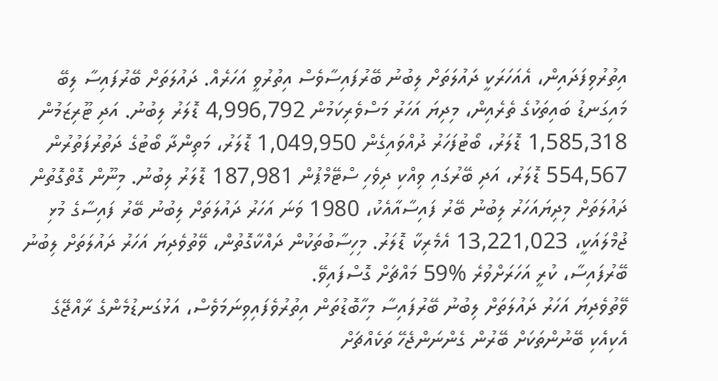އިތުރުވިފަދައިން، އެއަހަރަކީ ދައުލަތަށް ލިބުނު ބޭރުފައިސާވެސް އިތުރުވީ އަހަރެއް. ދައުލަތަށް ބޭރުފައިސާ ލިބޭ މައިގަނޑު ބައިތަކުގެ ތެރެއިން، މިދިޔަ އަހަރު މަސްވެރިކަމުން 4,996,792 ޑޮލަރު ލިބުނު. އަދި ޓޫރިޒަމުން 1,585,318 ޑޮލަރު، ބޯޓުފަހަރު ދުއްވައިގެން 1,049,950 ޑޮލަރު، މަތިންދާ ބޯޓުގެ ދަތުރުފަތުރުން 554,567 ޑޮލަރު، އަދި ބޭރުގައި ވިއްކި ދިވެހި ސްޓޭމްޕުން 187,981 ޑޮލަރު ލިބުނު. މިނޫން ގޮތްގޮތުން ދައުލަތަށް މިދިޔައަހަރު ލިބުނު ބޭރު ފައިސާއާއެކު، 1980 ވަނަ އަހަރު ދައުލަތަށް ލިބުނު ބޭރު ފައިސާގެ މުޅި ޖުމްލައަކީ، 13,221,023 އެމެރިކާ ޑޮލަރު. މިހިސާބުތަކުން ދައްކާގޮތުން، ވޭތުވެދިޔަ އަހަރު ދައުލަތަށް ލިބުނު ބޭރުފައިސާ، ކުރީ އަހަރަށްވުރެ %59 މައްޗަށް ގޮސްފައިވޭ.
ވޭތުވެދިޔަ އަހަރު ދައުލަތަށް ލިބުނު ބޭރުފައިސާ މިހާބޮޑުތަން އިތުރުވެފައިވިނަމަވެސް، އަޅުގަނޑުމެންގެ ރާއްޖޭގެ އެކިއެކި ބޭނުންތަކަށް ބޭރުން ގެންނަންޖެހޭ ތަކެއްޗަށް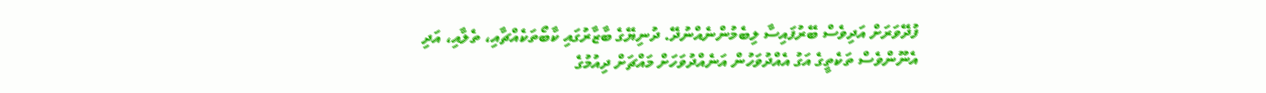ފުދޭވަރަށް އަދިވެސް ބޭރުފައިސާ ލިބެމުންނެއްނުދޭ. ދުނިޔޭގެ ބާޒާރުގައި ކާބޯތަކެއްޗާއި، ތެލާއި، އަދި އެނޫންވެސް ތަކެތީގެ އަގު އެއްދުވަހުން އަނެއްދުވަހަށް މައްޗަށް ދިއުމުގެ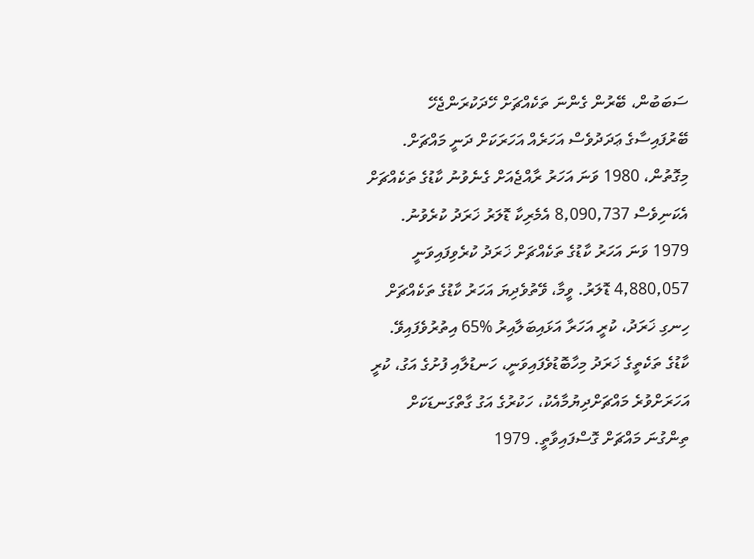ސަބަބުން، ބޭރުން ގެންނަ ތަކެއްޗަށް ހޭދަކުރަންޖެހޭ ބޭރުފައިސާގެ ޢަދަދުވެސް އަހަރެއް އަހަރަކަށް ދަނީ މައްޗަށް. މިގޮތުން، 1980 ވަނަ އަހަރު ރާއްޖެއަށް ގެނެވުނު ކާޑުގެ ތަކެއްޗަށް އެކަނިވެސް 8,090,737 އެމެރިކާ ޑޮލަރު ޚަރަދު ކުރެވުނު. 1979 ވަނަ އަހަރު ކާޑުގެ ތަކެއްޗަށް ޚަރަދު ކުރެވިފައިވަނީ 4,880,057 ޑޮލަރު. ވީމާ، ވޭތުވެދިޔަ އަހަރު ކާޑުގެ ތަކެއްޗަށް ހިނގި ޚަރަދު، ކުރީ އަހަރާ އަޅައިބަލާއިރު %65 އިތުރުވެފައިވޭ. ކާޑުގެ ތަކެތީގެ ޚަރަދު މިހާބޮޑުވެފައިވަނީ، ހަނޑުލާއި ފުށުގެ އަގު، ކުރީ އަހަރަށްވުރެ މައްޗަށްދިޔުމާއެކު، ހަކުރުގެ އަގު ގާތްގަނޑަކަށް ތިންގުނަ މައްޗަށް ގޮސްފައިވާތީ. 1979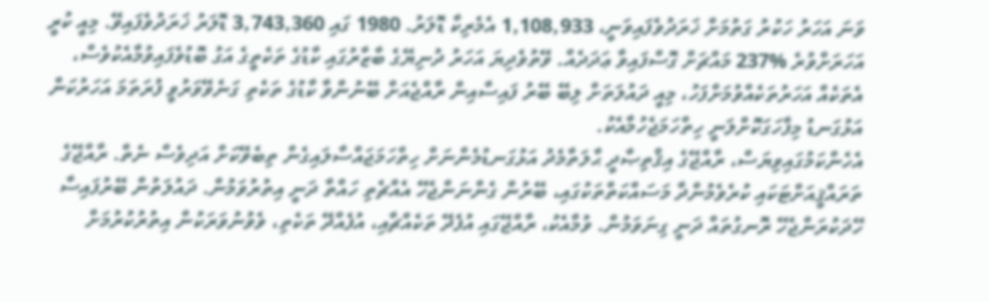ވަނަ އަހަރު ހަކުރު ގަތުމަށް ޚަރަދުވެފައިވަނީ، 1,108,933 އެމެރިކާ ޑޮލަރު. 1980 ގައި 3,743,360 ޑޮލަރު ޚަރަދުވެފައިވޭ. މިއީ ކުރީ އަހަރަށްވުރެ %237 މައްޗަށް ގޮސްފައިވާ ޢަދަދެއް. ވޭތުވެދިޔަ އަހަރު ދުނިޔޭގެ ބާޒާރުގައި ކާޑުގެ ތަކެތީގެ އަގު ބޮޑުވެފައިވުމާއެކުވެސް، އެތަކެއް އަހަރުތަކެއްވުމަށްފަހު، މިއީ ދައުލަތަށް ލިބޭ ބޭރު ފައިސާއިން ރާއްޖެއަށް ބޭނުންވާ ކާޑުގެ ތަކެތި ގަނެވޭވަރުވީ ފުރަތަމަ އަހަރުކަން އަޅުގަނޑު މިފާހަގަކޮށްލަނީ ހިތްހަމަޖެހުމާއެކު.
އެހެންކަމުގައިވިޔަސް، ރާއްޖޭގެ އިޤްތިޞާދީ ޙާލަތާމެދު އަޅުގަނޑުމެންނަށް ހިތްހަމަޖައްސާލައިގެން ތިބެވޭކަށް އަދިވެސް ނެތް. ރާއްޖޭގެ ތަރައްޤީއަށްޓަކައި ކުރެވެމުންދާ މަސައްކަތްތަކުގައި، ބޭރުން ގެންނަންޖެހޭ އެއްޗެތި ހައްތާ ދަނީ އިތުރުވަމުން. ދައުލަތުން ބޭރުފައިސާ ހޭދަކުރަންޖެހޭ ރޮނގުތައް ދަނީ ގިނަވަމުން. ވުމާއެކު، ރާއްޖޭގައި އުފެދޭ ތަކެއްޗާއި، އުފެއްދޭ ތަކެތި، ވެވުނުވަރަކުން އިތުރުކުރުމަށް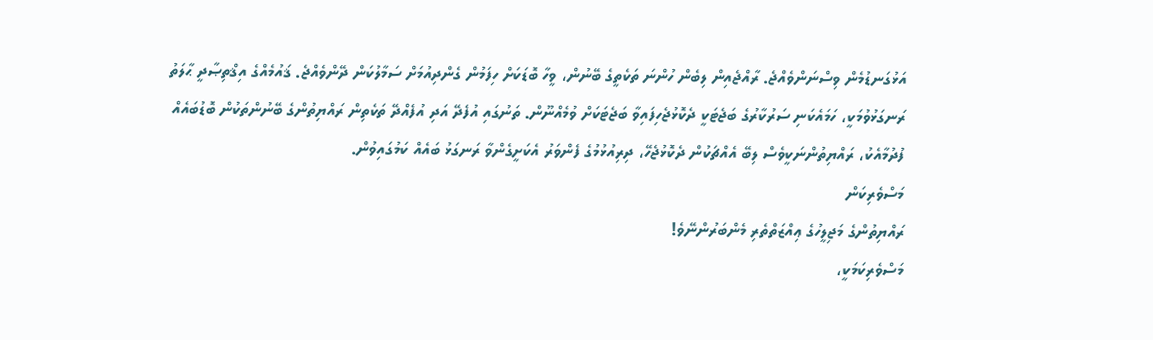އަޅުގަނޑުމެން ވިސްނަންވެއްޖެ. ރާއްޖެއިން ލިބެން ހުންނަ ތަކެތީގެ ބޭނުން، ވީހާ ބޮޑަކަށް ހިފަމުން ގެންދިއުމަށް ސަމާލުކަން ދޭންވެއްޖެ. ޤައުމެއްގެ އިޤްތިޞާދީ ޙާލަތު ރަނގަޅުވުމަކީ، ހަމައެކަނި ސަރުކާރުގެ ބަޖެޓަކީ ދެކޮޅުޖެހިފައިވާ ބަޖެޓަކަށް ވުމެއްނޫން. ތަނުގައި އުފެދޭ އަދި އުފެއްދޭ ތަކެތިން ރައްޔިތުންގެ ބޭނުންތަކުން ބޮޑުބައެއް ފުދުމާއެކު، ރައްޔިތުންނަކީވެސް ލިބޭ އެއްޗަކުން ދެކޮޅުޖެހޭ، ދިރިއުޅުމުގެ ފެންވަރު އެކަށީގެންވާ ރަނގަޅު ބައެއް ކަމުގައިވުން.
މަސްވެރިކަން
ރައްޔިތުންގެ މަޖިލީހުގެ ޢިއްޒަތްތެރި މެންބަރުންނޭވެ!
މަސްވެރިކަމަކީ،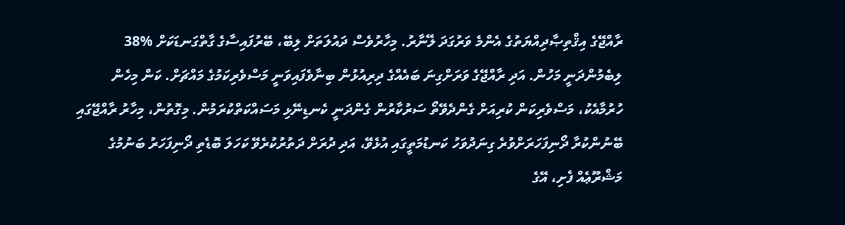ރާއްޖޭގެ އިޤްތިޞާދިއްޔަތުގެ އެންމެ ވަރުގަދަ ލޭނާރު. މިހާރުވެސް ދައުލަތަށް ލިބޭ، ބޭރުފައިސާގެ ގާތްގަނޑަކަށް %38 ލިބެމުންދަނީ މަހުން. އަދި ރާއްޖޭގެ ވަރަށްގިނަ ބައެއްގެ ދިރިއުޅުން ބިނާވެފައިވަނީ މަސްވެރިކަމުގެ މައްޗަށް. ކަން މިހެން ހުރުމާއެކު، މަސްވެރިކަން ކުރިއަށް ގެންދެވޭތޯ ސަރުކާރުން ގެންދަނީ ކެނޑިނޭޅި މަސައްކަތްކުރަމުން. މިގޮތުން، މިހާރު ރާއްޖޭގައި ބޭނުންކުރާ ދޯނިފަހަރަށްވުރެ ގިނަދުވަހު ކަނޑުމަތީގައި އުޅެވޭ، އަދި ދުރަށް ދަތުރުކުރެވޭ ކަހަލަ ބޮޑެތި ދޯނިފަހަރު ބަނުމުގެ މަޝްރޫޢެއް ފެށި، އޭގެ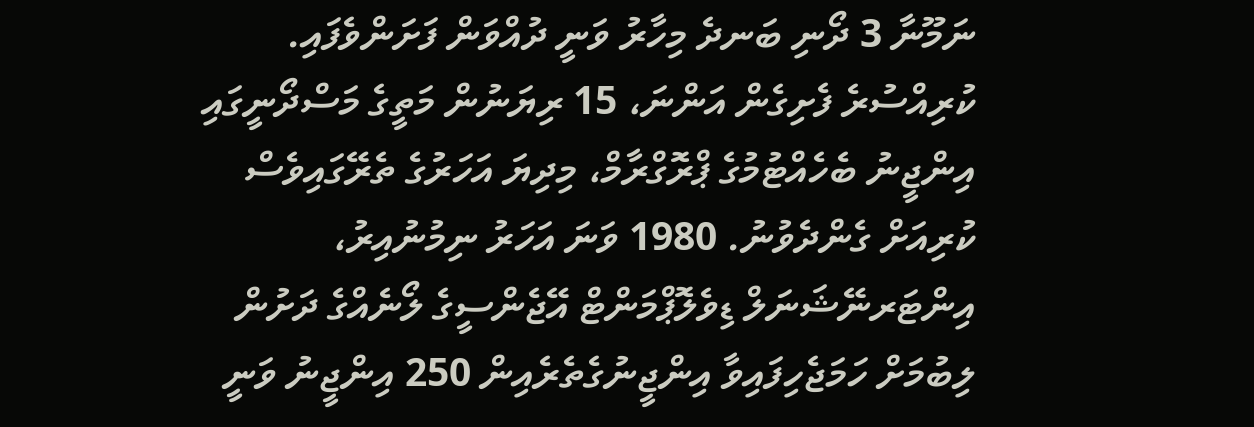ނަމޫނާ 3 ދޯނި ބަނދެ މިހާރު ވަނީ ދުއްވަން ފަށަންވެފައި.
ކުރިއްސުރެ ފެށިގެން އަންނަ، 15 ރިޔަނުން މަތީގެ މަސްދޯނީގައި އިންޖީނު ބެހެއްޓުމުގެ ޕްރޮގްރާމް، މިދިޔަ އަހަރުގެ ތެރޭގައިވެސް ކުރިއަށް ގެންދެވުނު. 1980 ވަނަ އަހަރު ނިމުނުއިރު، އިންޓަރނޭޝަނަލް ޑިވެލޮޕްމަންޓް އޭޖެންސީގެ ލޯނެއްގެ ދަށުން ލިބުމަށް ހަމަޖެހިފައިވާ އިންޖީނުގެތެރެއިން 250 އިންޖީނު ވަނީ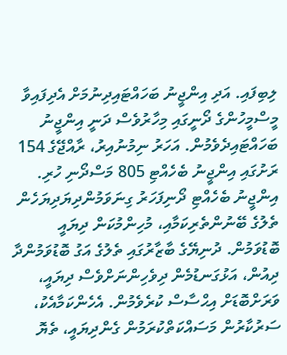ލިބިފައި. އަދި އިންޖީނު ބަހައްޓައިދިނުމަށް އެދިފައިވާ މީސްމީހުންގެ ދޯނީގައި މިހާރުވެސް ދަނީ އިންޖީނު ބަހައްޓައިދެވެމުން. އަހަރު ނިމުނުއިރު، ރާއްޖޭގެ 154 ރަށުގައި އިންޖީނު ބެހެއްޓި 805 މަސްދޯނި ހުރި.
އިންޖީނު ބެހެއްޓި ދޯނިފަހަރު ގިނަވަމުންދިޔަދިޔަހެން ތެލުގެ ބޭނުންތެރިކަމާއި، މުހިންމުކަން ދިޔައީ ބޮޑުވަމުން. ދުނިޔޭގެ ބާޒާރުގައި ތެލުގެ އަގު ބޮޑުވަމުންދާ ދިއުން، އަޅުގަނޑުމެން ދިވެހިންނަށްވެސް ދިޔައީ، ވަރަށްބޮޑަށް އިޙްސާސް ކުރެވެމުން. އެހެންކަމާއެކު، ސަރުކާރުން މަސައްކަތްކުރަމުން ގެންދިޔައީ، ތެޔޮ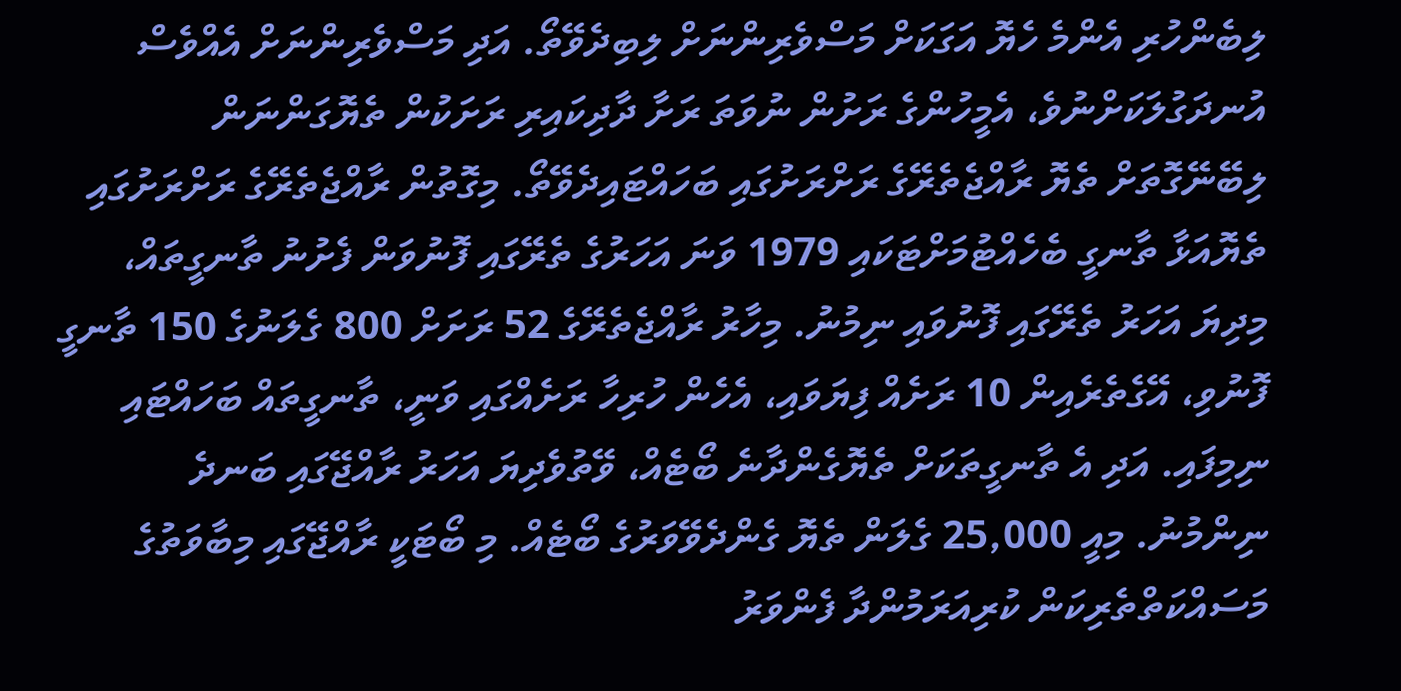ލިބެންހުރި އެންމެ ހެޔޮ އަގަކަށް މަސްވެރިންނަށް ލިބިދެވޭތޯ. އަދި މަސްވެރިންނަށް އެއްވެސް އުނދަގުލަކަށްނުވެ، އެމީހުންގެ ރަށުން ނުވަތަ ރަށާ ދާދިކައިރި ރަށަކުން ތެޔޮގަންނަން ލިބޭނޭގޮތަށް ތެޔޮ ރާއްޖެތެރޭގެ ރަށްރަށުގައި ބަހައްޓައިދެވޭތޯ. މިގޮތުން ރާއްޖެތެރޭގެ ރަށްރަށުގައި ތެޔޮއަޅާ ތާނގީ ބެހެއްޓުމަށްޓަކައި 1979 ވަނަ އަހަރުގެ ތެރޭގައި ފޮނުވަން ފެށުނު ތާނގީތައް، މިދިޔަ އަހަރު ތެރޭގައި ފޮނުވައި ނިމުނު. މިހާރު ރާއްޖެތެރޭގެ 52 ރަށަށް 800 ގެލަނުގެ 150 ތާނގީ ފޮނުވި، އޭގެތެރެއިން 10 ރަށެއް ފިޔަވައި، އެހެން ހުރިހާ ރަށެއްގައި ވަނީ، ތާނގީތައް ބަހައްޓައި ނިމިފައި. އަދި އެ ތާނގީތަކަށް ތެޔޮގެންދާނެ ބޯޓެއް، ވޭތުވެދިޔަ އަހަރު ރާއްޖޭގައި ބަނދެ ނިންމުނު. މިއީ 25,000 ގެލަން ތެޔޮ ގެންދެވޭވަރުގެ ބޯޓެއް. މި ބޯޓަކީ ރާއްޖޭގައި މިބާވަތުގެ މަސައްކަތްތެރިކަން ކުރިއަރަމުންދާ ފެންވަރު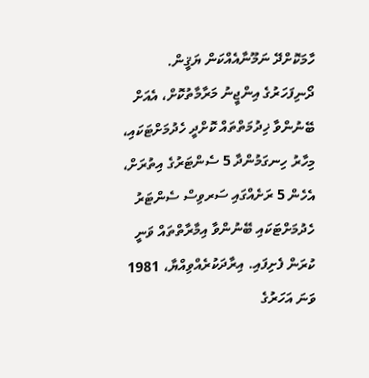ހާމަކޮށްދޭ ނަމޫނާއެއްކަން ޔަޤީން.
ދޯނިފަހަރުގެ އިންޖީނު މަރާމާތުކޮށް، އެއަށް ބޭނުންވާ ޚިދުމަތްތައް ކޮށްދީ ހެދުމަށްޓަކައި، މިހާރު ހިނގަމުންދާ 5 ސެންޓަރުގެ އިތުރަށް، އެހެން 5 ރަށެއްގައި ސަރވިސް ސެންޓަރު ހެދުމަށްޓަކައި ބޭނުންވާ އިމާރާތްތައް ވަނީ ކުރަން ފެށިފައި. އިރާދަކުރެއްވިއްޔާ، 1981 ވަނަ އަހަރުގެ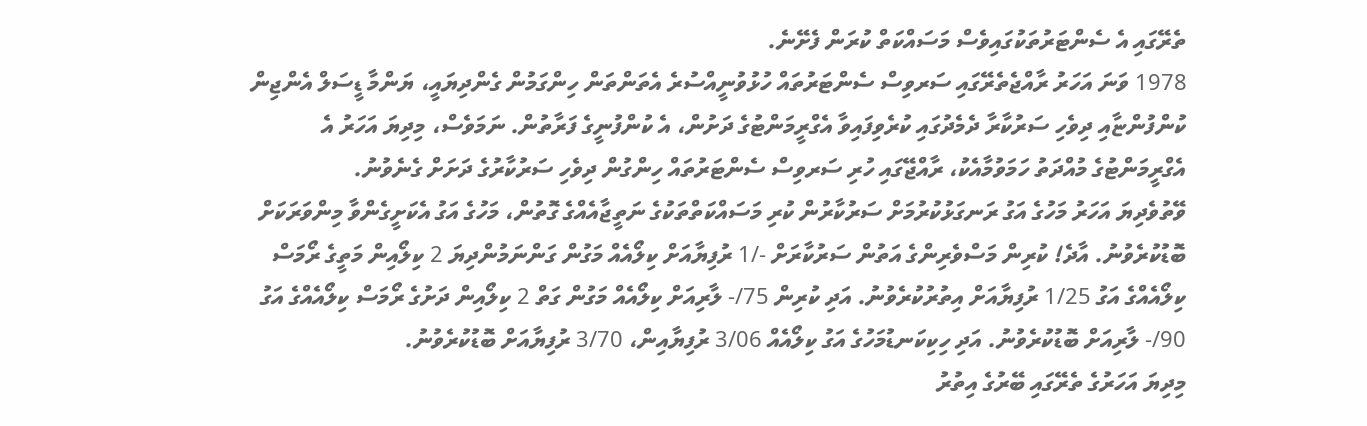ތެރޭގައި އެ ސެންޓަރުތަކުގައިވެސް މަސައްކަތް ކުރަން ފެށޭނެ.
1978 ވަނަ އަހަރު ރާއްޖެތެރޭގައި ސަރވިސް ސެންޓަރުތައް ހުޅުވުނީއްސުރެ އެތަންތަން ހިންގަމުން ގެންދިޔައީ، ޔަންމާ ޑީސަލް އެންޖިން ކުންފުންޏާއި ދިވެހި ސަރުކާރާ ދެމެދުގައި ކުރެވިފައިވާ އެގްރީމަންޓުގެ ދަށުން، އެ ކުންފުނީގެ ފަރާތުން. ނަމަވެސް، މިދިޔަ އަހަރު އެ އެގްރީމަންޓުގެ މުއްދަތު ހަމަވުމާއެކު، ރާއްޖޭގައި ހުރި ސަރވިސް ސެންޓަރުތައް ހިންގުން ދިވެހި ސަރުކާރުގެ ދަށަށް ގެނެވުނު.
ވޭތުވެދިޔަ އަހަރު މަހުގެ އަގު ރަނގަޅުކުރުމަށް ސަރުކާރުން ކުރި މަސައްކަތްތަކުގެ ނަތީޖާއެއްގެ ގޮތުން، މަހުގެ އަގު އެކަށީގެންވާ މިންވަރަކަށް ބޮޑުކުރެވުނު. އާދެ! ކުރިން މަސްވެރިންގެ އަތުން ސަރުކާރަށް -/1 ރުފިޔާއަށް ކިލޯއެއް މަގުން ގަންނަމުންދިޔަ 2 ކިލޯއިން މަތީގެ ރޯމަސް ކިލޯއެއްގެ އަގު 1/25 ރުފިޔާއަށް އިތުރުކުރެވުނު. އަދި ކުރިން 75/- ލާރިއަށް ކިލޯއެއް މަގުން ގަތް 2 ކިލޯއިން ދަށުގެ ރޯމަސް ކިލޯއެއްގެ އަގު 90/- ލާރިއަށް ބޮޑުކުރެވުނު. އަދި ހިކިކަނޑުމަހުގެ އަގު ކިލޯއެއް 3/06 ރުފިޔާއިން، 3/70 ރުފިޔާއަށް ބޮޑުކުރެވުނު.
މިދިޔަ އަހަރުގެ ތެރޭގައި ބޭރުގެ އިތުރު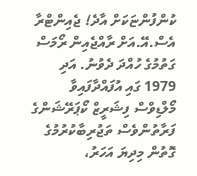ކުންފުންޏަކަށް އާދެ! ޖެއިންޓްރާ އެސް.އޭ.އަށް ރާއްޖެއިން ރޯމަސް ގަތުމުގެ ހުއްދަ ދެވުނު. އަދި 1979 ގައި އުފައްދާފައިވާ މޯލްޑިވްސް ފިޝަރީޒް ކޯޕަރޭޝަންގެ ފަރާތުންވެސް ތަޖުރިބާކުރުމުގެ ގޮތުން މިދިޔަ އަހަރު،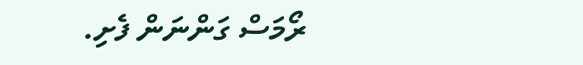ރޯމަސް ގަންނަން ފެށި.